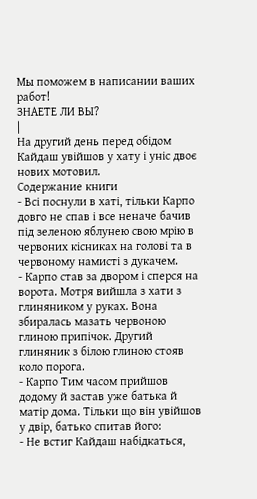Мы поможем в написании ваших работ!
ЗНАЕТЕ ЛИ ВЫ?
|
На другий день перед обідом Кайдаш увійшов у хату і уніс двоє нових мотовил.
Содержание книги
- Всі поснули в хаті, тільки Карпо довго не спав і все неначе бачив під зеленою яблунею свою мрію в червоних кісниках на голові та в червоному намисті з дукачем.
- Карпо став за двором і сперся на ворота. Мотря вийшла з хати з глиняником у руках. Вона збиралась мазать червоною глиною припічок. Другий глиняник з білою глиною стояв коло порога.
- Карпо Тим часом прийшов додому й застав уже батька й матір дома. Тільки що він увійшов у двір, батько спитав його:
- Не встиг Кайдаш набідкаться,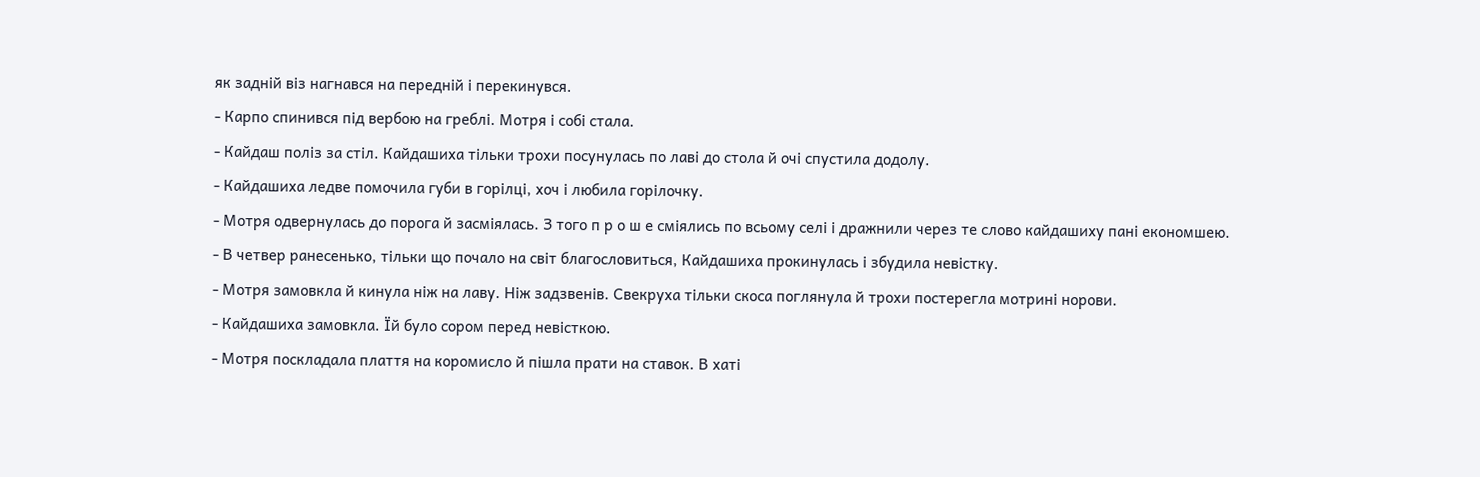як задній віз нагнався на передній і перекинувся.
- Карпо спинився під вербою на греблі. Мотря і собі стала.
- Кайдаш поліз за стіл. Кайдашиха тільки трохи посунулась по лаві до стола й очі спустила додолу.
- Кайдашиха ледве помочила губи в горілці, хоч і любила горілочку.
- Мотря одвернулась до порога й засміялась. З того п р о ш е сміялись по всьому селі і дражнили через те слово кайдашиху пані економшею.
- В четвер ранесенько, тільки що почало на світ благословиться, Кайдашиха прокинулась і збудила невістку.
- Мотря замовкла й кинула ніж на лаву. Ніж задзвенів. Свекруха тільки скоса поглянула й трохи постерегла мотрині норови.
- Кайдашиха замовкла. Їй було сором перед невісткою.
- Мотря поскладала плаття на коромисло й пішла прати на ставок. В хаті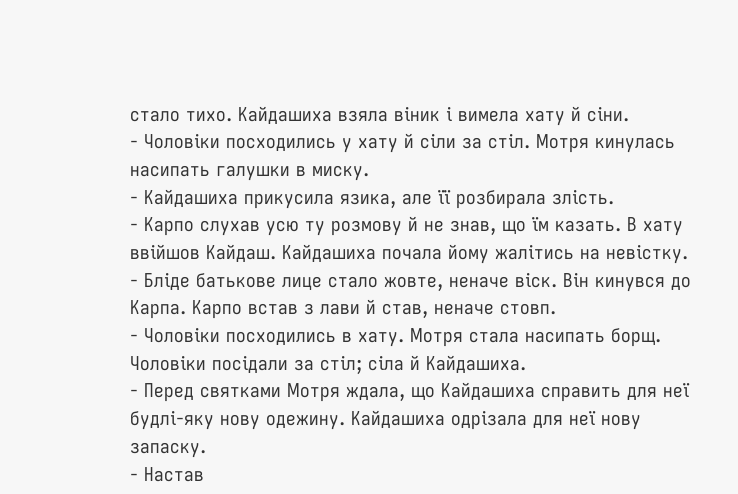стало тихо. Кайдашиха взяла віник і вимела хату й сіни.
- Чоловіки посходились у хату й сіли за стіл. Мотря кинулась насипать галушки в миску.
- Кайдашиха прикусила язика, але її розбирала злість.
- Карпо слухав усю ту розмову й не знав, що їм казать. В хату ввійшов Кайдаш. Кайдашиха почала йому жалітись на невістку.
- Бліде батькове лице стало жовте, неначе віск. Він кинувся до Карпа. Карпо встав з лави й став, неначе стовп.
- Чоловіки посходились в хату. Мотря стала насипать борщ. Чоловіки посідали за стіл; сіла й Кайдашиха.
- Перед святками Мотря ждала, що Кайдашиха справить для неї будлі-яку нову одежину. Кайдашиха одрізала для неї нову запаску.
- Настав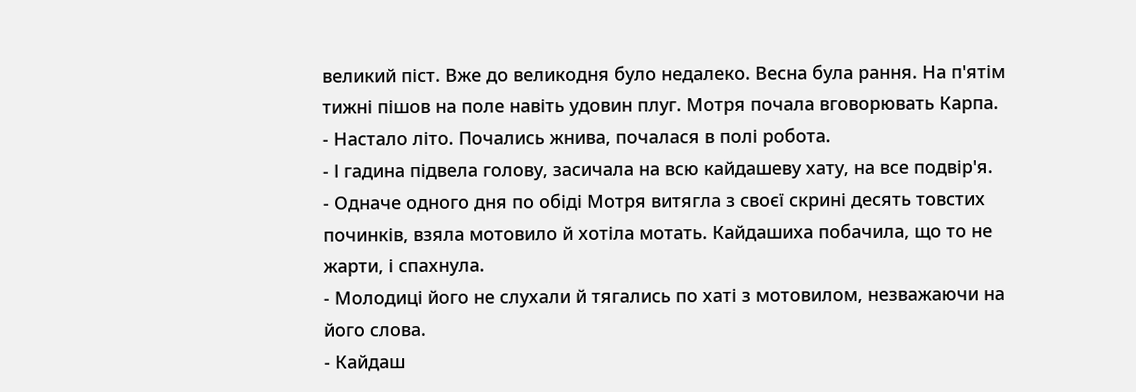великий піст. Вже до великодня було недалеко. Весна була рання. На п'ятім тижні пішов на поле навіть удовин плуг. Мотря почала вговорювать Карпа.
- Настало літо. Почались жнива, почалася в полі робота.
- І гадина підвела голову, засичала на всю кайдашеву хату, на все подвір'я.
- Одначе одного дня по обіді Мотря витягла з своєї скрині десять товстих починків, взяла мотовило й хотіла мотать. Кайдашиха побачила, що то не жарти, і спахнула.
- Молодиці його не слухали й тягались по хаті з мотовилом, незважаючи на його слова.
- Кайдаш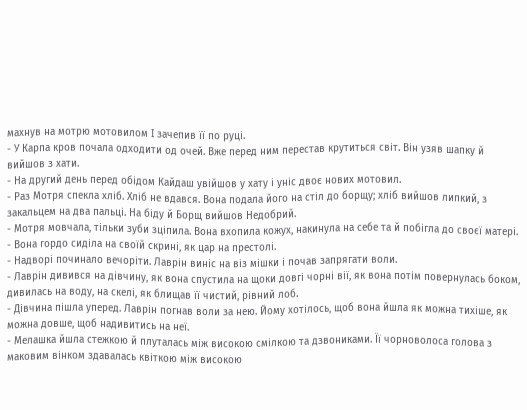махнув на мотрю мотовилом I зачепив її по руці.
- У Карпа кров почала одходити од очей. Вже перед ним перестав крутиться світ. Biн узяв шапку й вийшов з хати.
- На другий день перед обідом Кайдаш увійшов у хату і уніс двоє нових мотовил.
- Раз Мотря спекла хліб. Хліб не вдався. Вона подала його на стіл до борщу; хліб вийшов липкий, з закальцем на два пальці. На біду й Борщ вийшов Недобрий.
- Мотря мовчала, тільки зуби зціпила. Вона вхопила кожух, накинула на себе та й побігла до своєї матері.
- Вона гордо сиділа на своїй скрині, як цар на престолі.
- Надворі починало вечоріти. Лаврін виніс на віз мішки і почав запрягати воли.
- Лаврін дивився на дівчину, як вона спустила на щоки довгі чорні вії, як вона потім повернулась боком, дивилась на воду, на скелі, як блищав її чистий, рівний лоб.
- Дівчина пішла уперед. Лаврін погнав воли за нею. Йому хотілось, щоб вона йшла як можна тихіше, як можна довше, щоб надивитись на неї.
- Мелашка йшла стежкою й плуталась між високою смілкою та дзвониками. Її чорноволоса голова з маковим вінком здавалась квіткою між високою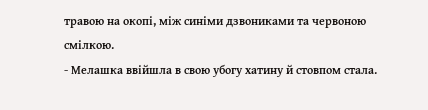травою на окопі, між синіми дзвониками та червоною смілкою.
- Мелашка ввійшла в свою убогу хатину й стовпом стала.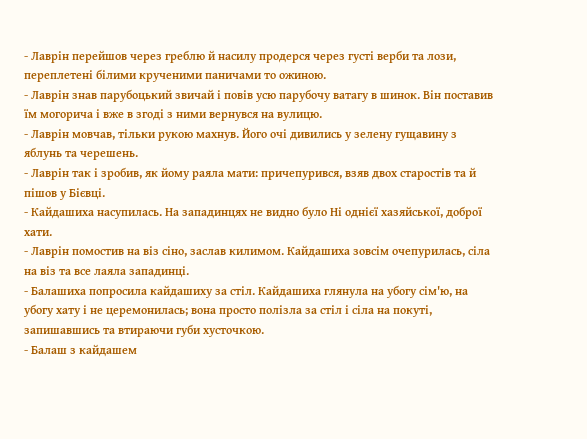- Лаврін перейшов через греблю й насилу продерся через густі верби та лози, переплетені білими крученими паничами то ожиною.
- Лаврін знав парубоцький звичай і повів усю парубочу ватагу в шинок. Він поставив їм могорича і вже в згоді з ними вернувся на вулицю.
- Лаврін мовчав, тільки рукою махнув. Його очі дивились у зелену гущавину з яблунь та черешень.
- Лаврін так і зробив, як йому раяла мати: причепурився, взяв двох старостів та й пішов у Бієвці.
- Кайдашиха насупилась. На западинцях не видно було Ні однієї хазяйської, доброї хати.
- Лаврін помостив на віз сіно, заслав килимом. Кайдашиха зовсім очепурилась, сіла на віз та все лаяла западинці.
- Балашиха попросила кайдашиху за стіл. Кайдашиха глянула на убогу сім'ю, на убогу хату і не церемонилась; вона просто полізла за стіл і сіла на покуті, запишавшись та втираючи губи хусточкою.
- Балаш з кайдашем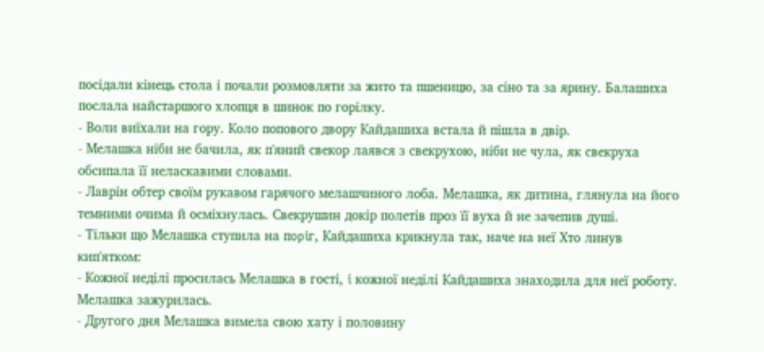посідали кінець стола і почали розмовляти за жито та пшеницю, за сіно та за ярину. Балашиха послала найстаршого хлопця в шинок по горілку.
- Воли виїхали на гору. Коло попового двору Кайдашиха встала й пішла в двір.
- Мелашка ніби не бачила, як п'яний свекор лаявся з свекрухою, ніби не чула, як свекруха обсипала її неласкавими словами.
- Лаврін обтер своїм рукавом гарячого мелашчиного лоба. Мелашка, як дитина, глянула на його темними очима й осміхнулась. Свекрушин докір полетів проз її вуха й не зачепив душі.
- Тільки що Мелашка ступила на пopiг, Кайдашиха крикнула так, наче на нeї Хто линув кип'ятком:
- Кожної неділі просилась Мелашка в гості, i кожної неділі Кайдашиха знаходила для неї роботу. Мелашка зажурилась.
- Другого дня Мелашка вимела свою хату і половину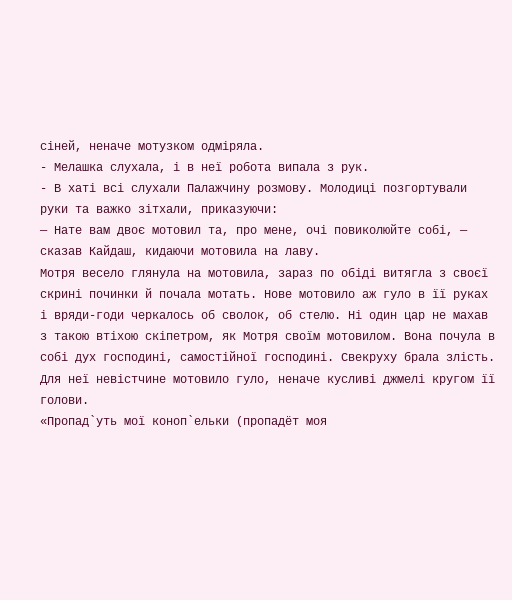сіней, неначе мотузком одміряла.
- Мелашка слухала, і в неї робота випала з рук.
- В хаті всі слухали Палажчину розмову. Молодиці позгортували руки та важко зітхали, приказуючи:
— Нате вам двоє мотовил та, про мене, очі повиколюйте собі, — сказав Кайдаш, кидаючи мотовила на лаву.
Мотря весело глянула на мотовила, зараз по обіді витягла з своєї скрині починки й почала мотать. Нове мотовило аж гуло в її руках і вряди-годи черкалось об сволок, об стелю. Ні один цар не махав з такою втіхою скіпетром, як Мотря своїм мотовилом. Вона почула в собі дух господині, самостійної господині. Свекруху брала злість. Для неї невістчине мотовило гуло, неначе кусливі джмелі кругом її голови.
«Пропад`уть мої коноп`ельки (пропадёт моя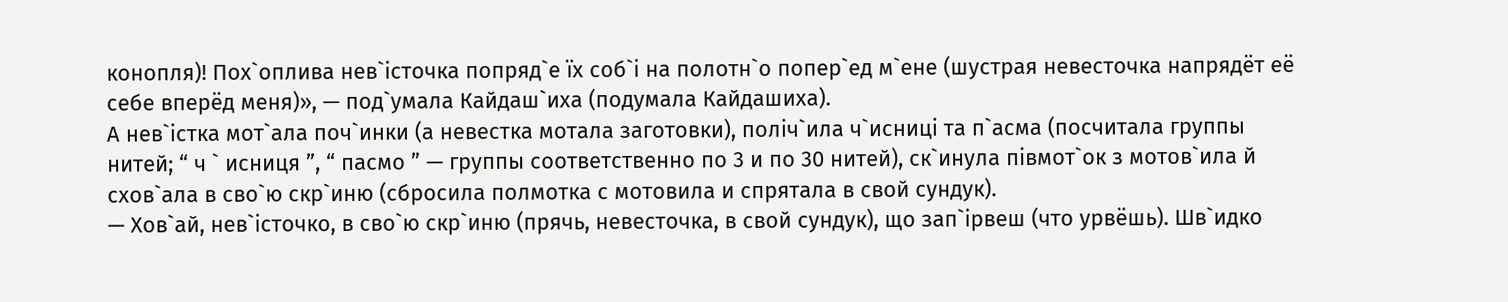конопля)! Пох`оплива нев`істочка попряд`е їх соб`і на полотн`о попер`ед м`ене (шустрая невесточка напрядёт её себе вперёд меня)», — под`умала Кайдаш`иха (подумала Кайдашиха).
А нев`істка мот`ала поч`инки (а невестка мотала заготовки), поліч`ила ч`исниці та п`асма (посчитала группы нитей; “ ч ` исниця ”, “ пасмо ” — группы соответственно по 3 и по 30 нитей), ск`инула півмот`ок з мотов`ила й схов`ала в сво`ю скр`иню (сбросила полмотка с мотовила и спрятала в свой сундук).
— Хов`ай, нев`істочко, в сво`ю скр`иню (прячь, невесточка, в свой сундук), що зап`ірвеш (что урвёшь). Шв`идко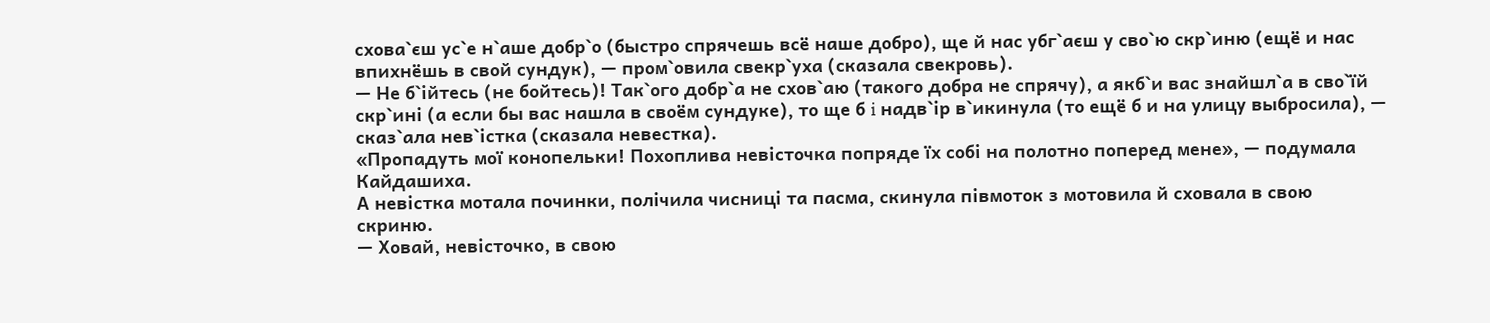схова`єш ус`е н`аше добр`о (быстро спрячешь всё наше добро), ще й нас убг`аєш у сво`ю скр`иню (ещё и нас впихнёшь в свой сундук), — пром`овила свекр`уха (сказала свекровь).
— Не б`ійтесь (не бойтесь)! Так`ого добр`а не схов`аю (такого добра не спрячу), а якб`и вас знайшл`а в сво`їй скр`ині (а если бы вас нашла в своём сундуке), то ще б i надв`ір в`икинула (то ещё б и на улицу выбросила), — сказ`ала нев`істка (сказала невестка).
«Пропадуть мої конопельки! Похоплива невісточка попряде їх собі на полотно поперед мене», — подумала Кайдашиха.
А невістка мотала починки, полічила чисниці та пасма, скинула півмоток з мотовила й сховала в свою скриню.
— Ховай, невісточко, в свою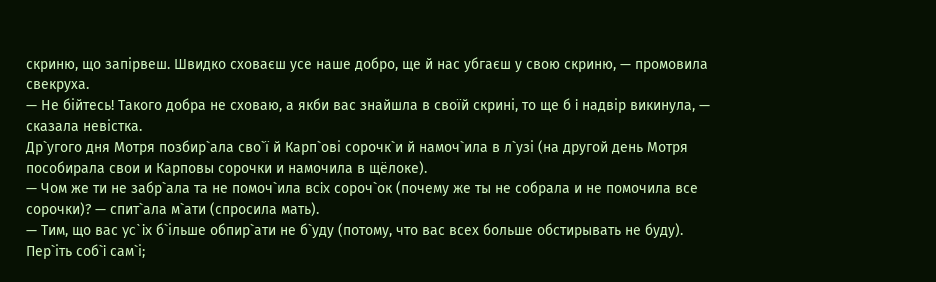скриню, що запірвеш. Швидко сховаєш усе наше добро, ще й нас убгаєш у свою скриню, — промовила свекруха.
— Не бійтесь! Такого добра не сховаю, а якби вас знайшла в своїй скрині, то ще б i надвір викинула, — сказала невістка.
Др`угого дня Мотря позбир`ала сво`ї й Карп`ові сорочк`и й намоч`ила в л`узі (на другой день Мотря пособирала свои и Карповы сорочки и намочила в щёлоке).
— Чом же ти не забр`ала та не помоч`ила вcix сороч`ок (почему же ты не собрала и не помочила все сорочки)? — спит`ала м`ати (спросила мать).
— Тим, що вас yc`ix б`ільше обпир`ати не б`уду (потому, что вас всех больше обстирывать не буду). Пер`іть coб`i сам`і;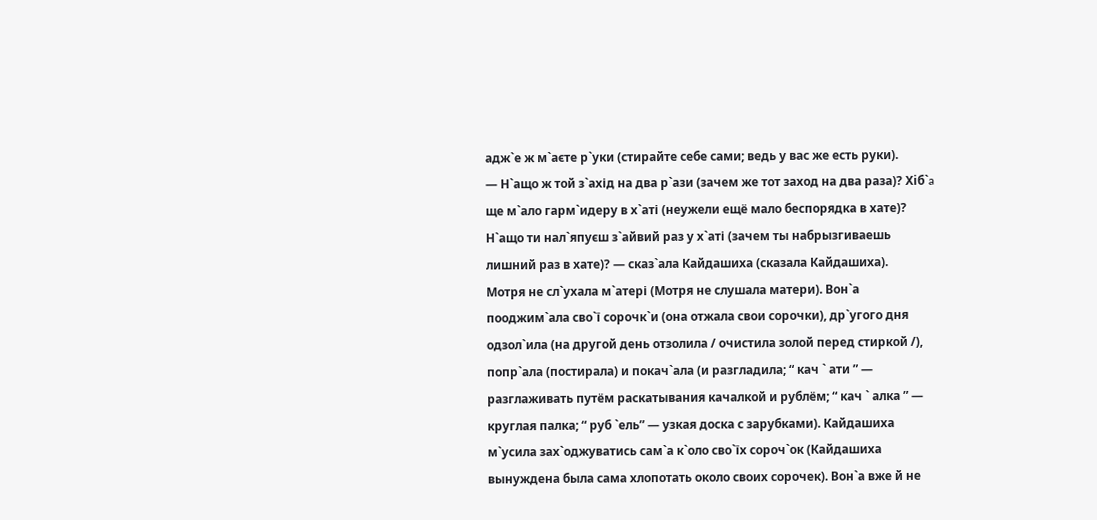адж`е ж м`аєте р`уки (стирайте себе сами; ведь у вас же есть руки).
— Н`ащо ж той з`ахід на два р`ази (зачем же тот заход на два раза)? Xiб`a ще м`ало гарм`идеру в х`аті (неужели ещё мало беспорядка в хате)? Н`ащо ти нал`япуєш з`айвий раз у х`аті (зачем ты набрызгиваешь лишний раз в хате)? — сказ`ала Кайдашиха (сказала Кайдашиха).
Мотря не сл`ухала м`атері (Мотря не слушала матери). Вон`а пооджим`ала сво`ї сорочк`и (она отжала свои сорочки), др`угого дня одзол`ила (на другой день отзолила / очистила золой перед стиркой /), попр`ала (постирала) и покач`ала (и разгладила; “ кач ` ати ” — разглаживать путём раскатывания качалкой и рублём; “ кач ` алка ” — круглая палка; “ руб `ель” — узкая доска с зарубками). Кайдашиха м`усила зах`оджуватись сам`а к`оло сво`їх сороч`ок (Кайдашиха вынуждена была сама хлопотать около своих сорочек). Вон`а вже й не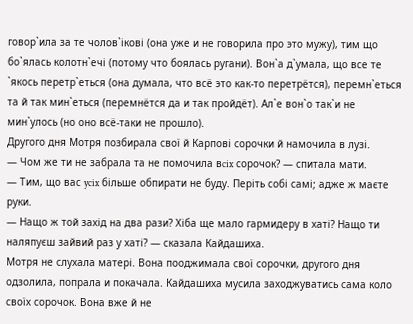говор`ила за те чолов`ікові (она уже и не говорила про это мужу), тим що бо`ялась колотн`ечі (потому что боялась ругани). Вон`а д`умала, що все те `якось перетр`еться (она думала, что всё это как-то перетрётся), перемн`еться та й так мин`еться (перемнётся да и так пройдёт). Ал`е вон`о так`и не мин`улось (но оно всё-таки не прошло).
Другого дня Мотря позбирала свої й Карпові сорочки й намочила в лузі.
— Чом же ти не забрала та не помочила вcix сорочок? — спитала мати.
— Тим, що вас ycix більше обпирати не буду. Періть coбi самі; адже ж маєте руки.
— Нащо ж той захід на два рази? Xiбa ще мало гармидеру в хаті? Нащо ти наляпуєш зайвий раз у хаті? — сказала Кайдашиха.
Мотря не слухала матері. Вона пооджимала свої сорочки, другого дня одзолила, попрала и покачала. Кайдашиха мусила заходжуватись сама коло своїх сорочок. Вона вже й не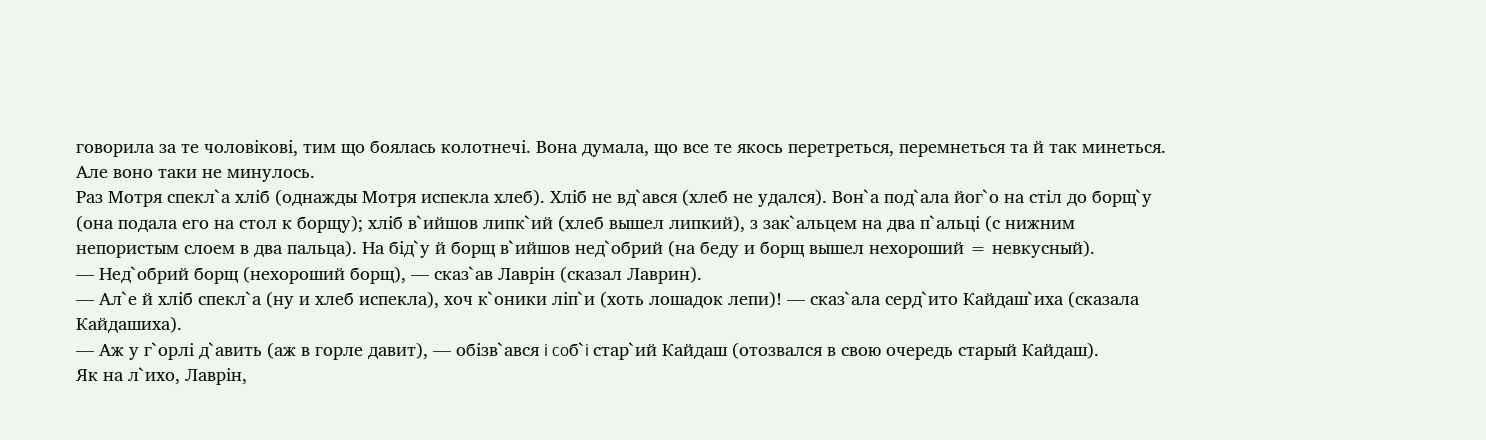говорила за те чоловікові, тим що боялась колотнечі. Вона думала, що все те якось перетреться, перемнеться та й так минеться. Але воно таки не минулось.
Раз Мотря спекл`а хліб (однажды Мотря испекла хлеб). Хліб не вд`ався (хлеб не удался). Вон`а под`ала йог`о на стіл до борщ`у (она подала его на стол к борщу); хліб в`ийшов липк`ий (хлеб вышел липкий), з зак`альцем на два п`альці (с нижним непористым слоем в два пальца). На бід`у й борщ в`ийшов нед`обрий (на беду и борщ вышел нехороший = невкусный).
— Нед`обрий борщ (нехороший борщ), — сказ`ав Лаврін (сказал Лаврин).
— Ал`е й хліб спекл`а (ну и хлеб испекла), хоч к`оники ліп`и (хоть лошадок лепи)! — сказ`ала серд`ито Кайдаш`иха (сказала Кайдашиха).
— Аж у г`орлі д`авить (аж в горле давит), — обізв`ався i coб`i стар`ий Кайдаш (отозвался в свою очередь старый Кайдаш).
Як на л`ихо, Лаврін,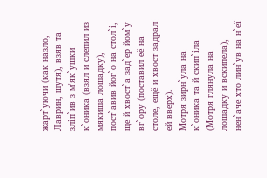жарт`уючи (как назло, Лаврин, шутя), взяв та зліп`ив з м'як`ушки к`оника (взял и слепил из мякиша лошадку), пост`авив йог`о на стол`і, ще й хвост`а зад`ер йом`у вг`ору (поставил её на столе, ещё и хвост задрал ей вверх).
Мотря зирн`ула на к`оника та й скип`іла (Мотря глянула на лошадку и вскипела), нен`аче хто лин`ув на н`еї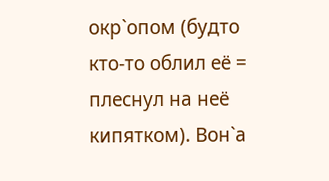окр`опом (будто кто-то облил её = плеснул на неё кипятком). Вон`а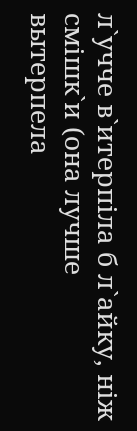л`учче в`итерпіла б л`айку, ніж смішк`и (она лучше вытерпела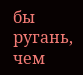бы ругань, чем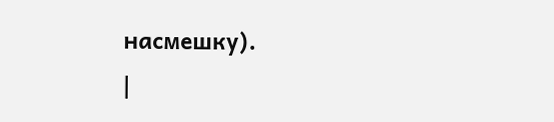насмешку).
|